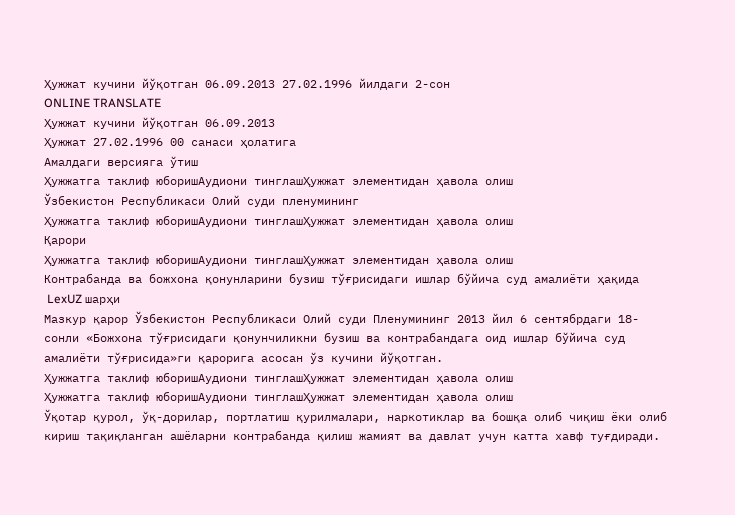Ҳужжат кучини йўқотган 06.09.2013 27.02.1996 йилдаги 2-сон
ONLINE TRANSLATE
Ҳужжат кучини йўқотган 06.09.2013
Ҳужжат 27.02.1996 00 санаси ҳолатига
Амалдаги версияга ўтиш
Ҳужжатга таклиф юборишАудиони тинглашҲужжат элементидан ҳавола олиш
Ўзбекистон Республикаси Олий суди пленумининг
Ҳужжатга таклиф юборишАудиони тинглашҲужжат элементидан ҳавола олиш
Қарори
Ҳужжатга таклиф юборишАудиони тинглашҲужжат элементидан ҳавола олиш
Контрабанда ва божхона қонунларини бузиш тўғрисидаги ишлар бўйича суд амалиёти ҳақида
 LexUZ шарҳи
Мазкур қарор Ўзбекистон Республикаси Олий суди Пленумининг 2013 йил 6 сентябрдаги 18-сонли «Божхона тўғрисидаги қонунчиликни бузиш ва контрабандага оид ишлар бўйича суд амалиёти тўғрисида»ги қарорига асосан ўз кучини йўқотган.
Ҳужжатга таклиф юборишАудиони тинглашҲужжат элементидан ҳавола олиш
Ҳужжатга таклиф юборишАудиони тинглашҲужжат элементидан ҳавола олиш
Ўқотар қурол, ўқ-дорилар, портлатиш қурилмалари, наркотиклар ва бошқа олиб чиқиш ёки олиб кириш тақиқланган ашёларни контрабанда қилиш жамият ва давлат учун катта хавф туғдиради.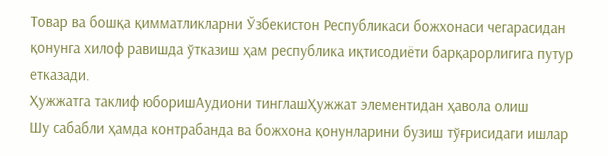Товар ва бошқа қимматликларни Ўзбекистон Республикаси божхонаси чегарасидан қонунга хилоф равишда ўтказиш ҳам республика иқтисодиёти барқарорлигига путур етказади.
Ҳужжатга таклиф юборишАудиони тинглашҲужжат элементидан ҳавола олиш
Шу сабабли ҳамда контрабанда ва божхона қонунларини бузиш тўғрисидаги ишлар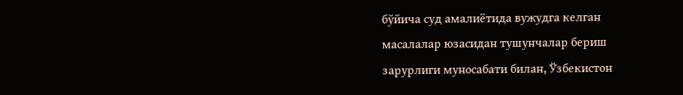бўйича суд амалиётида вужудга келган масалалар юзасидан тушунчалар бериш зарурлиги муносабати билан, Ўзбекистон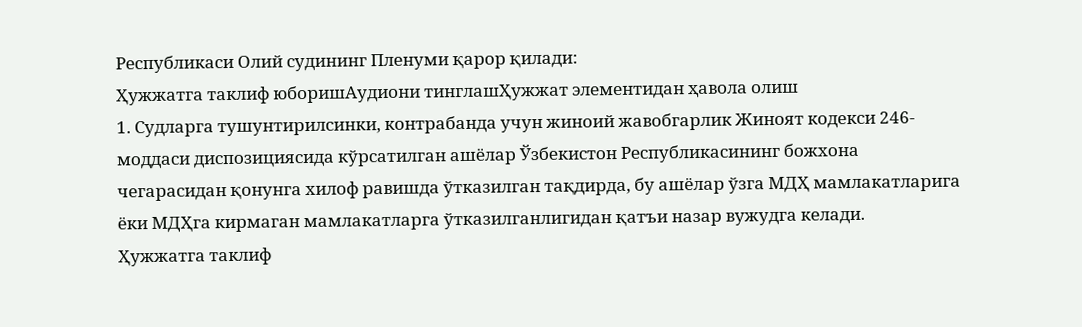Республикаси Олий судининг Пленуми қарор қилади:
Ҳужжатга таклиф юборишАудиони тинглашҲужжат элементидан ҳавола олиш
1. Судларга тушунтирилсинки, контрабанда учун жиноий жавобгарлик Жиноят кодекси 246-моддаси диспозициясида кўрсатилган ашёлар Ўзбекистон Республикасининг божхона чегарасидан қонунга хилоф равишда ўтказилган тақдирда, бу ашёлар ўзга МДҲ мамлакатларига ёки МДҲга кирмаган мамлакатларга ўтказилганлигидан қатъи назар вужудга келади.
Ҳужжатга таклиф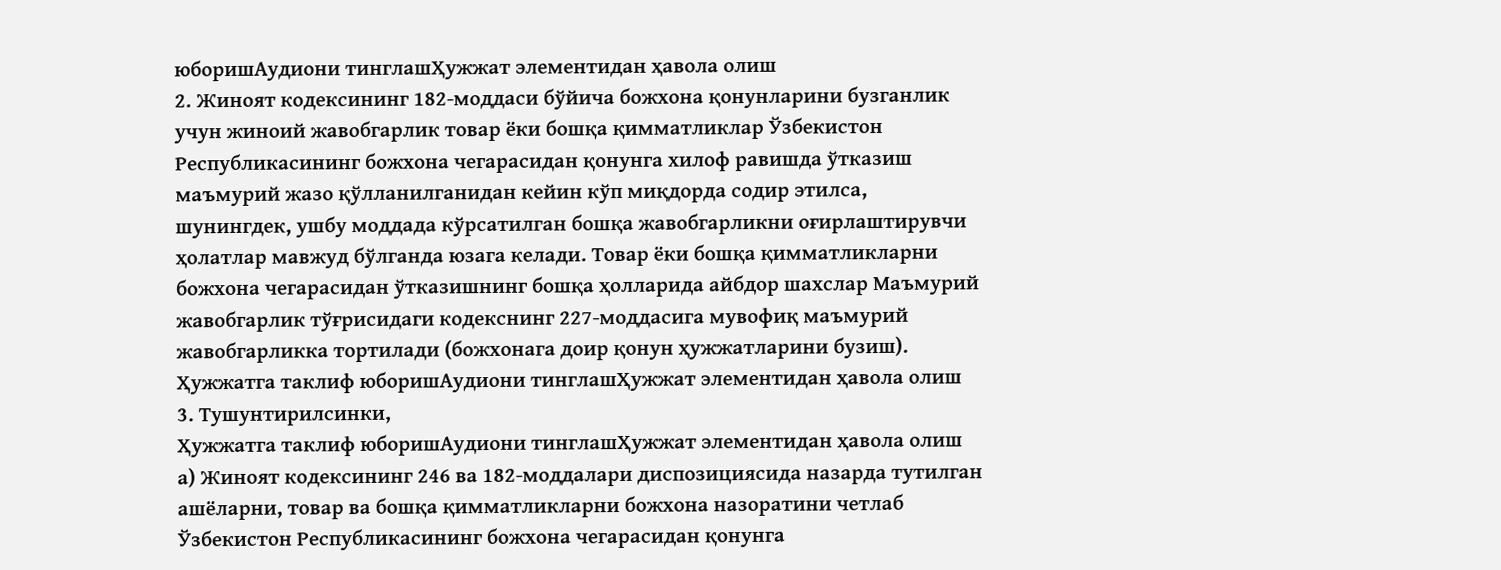юборишАудиони тинглашҲужжат элементидан ҳавола олиш
2. Жиноят кодексининг 182-моддаси бўйича божхона қонунларини бузганлик учун жиноий жавобгарлик товар ёки бошқа қимматликлар Ўзбекистон Республикасининг божхона чегарасидан қонунга хилоф равишда ўтказиш маъмурий жазо қўлланилганидан кейин кўп миқдорда содир этилса, шунингдек, ушбу моддада кўрсатилган бошқа жавобгарликни оғирлаштирувчи ҳолатлар мавжуд бўлганда юзага келади. Товар ёки бошқа қимматликларни божхона чегарасидан ўтказишнинг бошқа ҳолларида айбдор шахслар Маъмурий жавобгарлик тўғрисидаги кодекснинг 227-моддасига мувофиқ маъмурий жавобгарликка тортилади (божхонага доир қонун ҳужжатларини бузиш).
Ҳужжатга таклиф юборишАудиони тинглашҲужжат элементидан ҳавола олиш
3. Тушунтирилсинки,
Ҳужжатга таклиф юборишАудиони тинглашҲужжат элементидан ҳавола олиш
а) Жиноят кодексининг 246 ва 182-моддалари диспозициясида назарда тутилган ашёларни, товар ва бошқа қимматликларни божхона назоратини четлаб Ўзбекистон Республикасининг божхона чегарасидан қонунга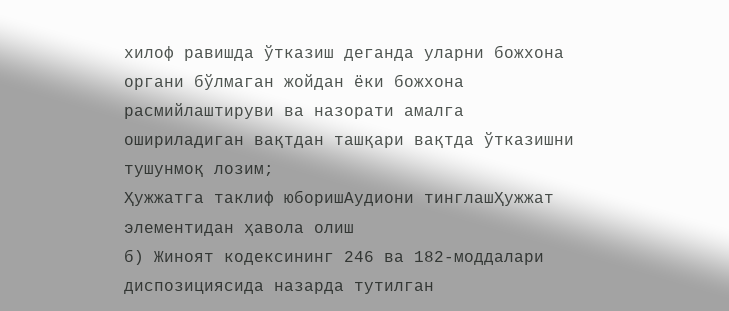хилоф равишда ўтказиш деганда уларни божхона органи бўлмаган жойдан ёки божхона расмийлаштируви ва назорати амалга ошириладиган вақтдан ташқари вақтда ўтказишни тушунмоқ лозим;
Ҳужжатга таклиф юборишАудиони тинглашҲужжат элементидан ҳавола олиш
б) Жиноят кодексининг 246 ва 182-моддалари диспозициясида назарда тутилган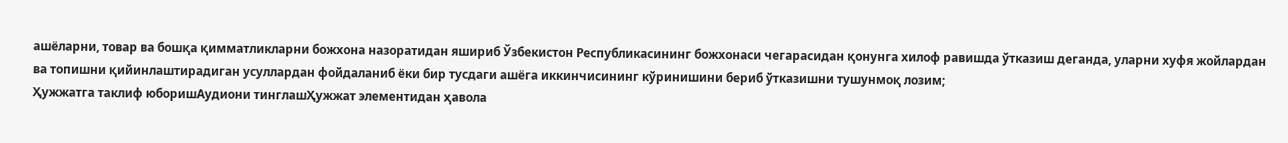ашёларни, товар ва бошқа қимматликларни божхона назоратидан яшириб Ўзбекистон Республикасининг божхонаси чегарасидан қонунга хилоф равишда ўтказиш деганда, уларни хуфя жойлардан ва топишни қийинлаштирадиган усуллардан фойдаланиб ёки бир тусдаги ашёга иккинчисининг кўринишини бериб ўтказишни тушунмоқ лозим;
Ҳужжатга таклиф юборишАудиони тинглашҲужжат элементидан ҳавола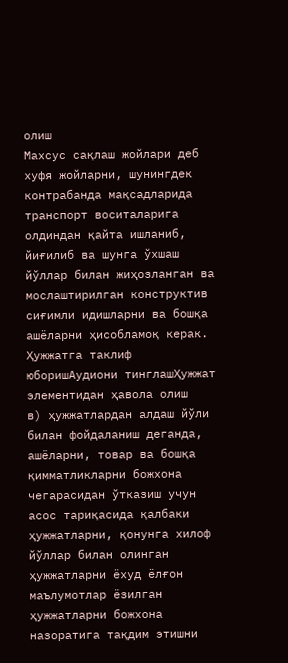олиш
Махсус сақлаш жойлари деб хуфя жойларни, шунингдек контрабанда мақсадларида транспорт воситаларига олдиндан қайта ишланиб, йиғилиб ва шунга ўхшаш йўллар билан жиҳозланган ва мослаштирилган конструктив сиғимли идишларни ва бошқа ашёларни ҳисобламоқ керак.
Ҳужжатга таклиф юборишАудиони тинглашҲужжат элементидан ҳавола олиш
в) ҳужжатлардан алдаш йўли билан фойдаланиш деганда, ашёларни, товар ва бошқа қимматликларни божхона чегарасидан ўтказиш учун асос тариқасида қалбаки ҳужжатларни, қонунга хилоф йўллар билан олинган ҳужжатларни ёхуд ёлғон маълумотлар ёзилган ҳужжатларни божхона назоратига тақдим этишни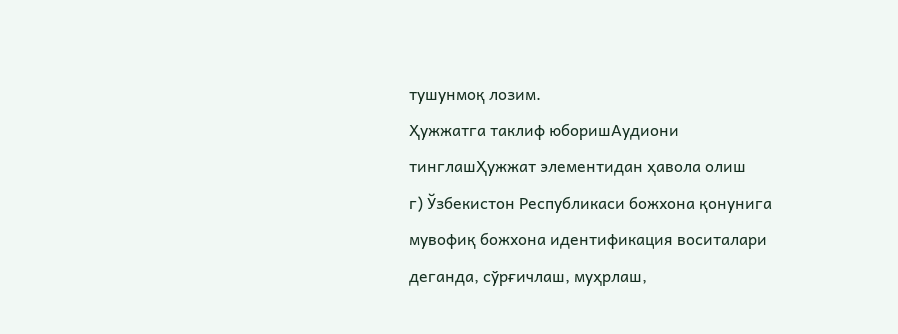тушунмоқ лозим.
Ҳужжатга таклиф юборишАудиони тинглашҲужжат элементидан ҳавола олиш
г) Ўзбекистон Республикаси божхона қонунига мувофиқ божхона идентификация воситалари деганда, сўрғичлаш, муҳрлаш,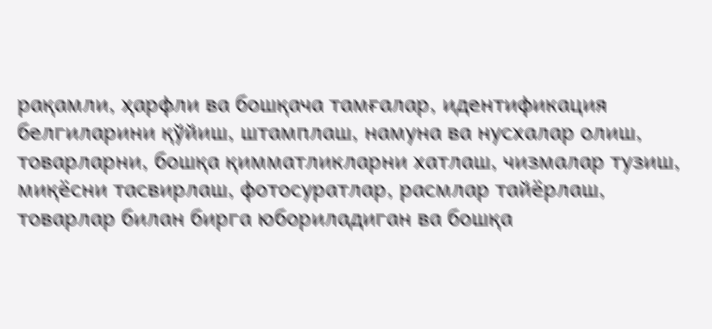рақамли, ҳарфли ва бошқача тамғалар, идентификация белгиларини қўйиш, штамплаш, намуна ва нусхалар олиш, товарларни, бошқа қимматликларни хатлаш, чизмалар тузиш, миқёсни тасвирлаш, фотосуратлар, расмлар тайёрлаш, товарлар билан бирга юбориладиган ва бошқа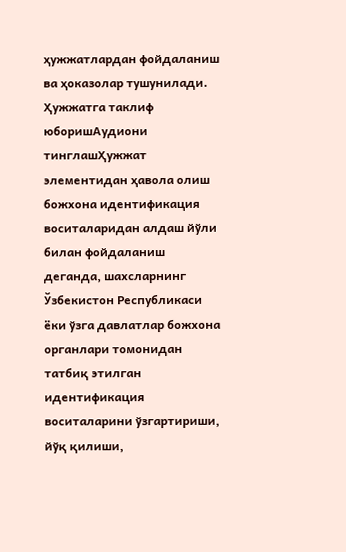ҳужжатлардан фойдаланиш ва ҳоказолар тушунилади.
Ҳужжатга таклиф юборишАудиони тинглашҲужжат элементидан ҳавола олиш
божхона идентификация воситаларидан алдаш йўли билан фойдаланиш деганда, шахсларнинг Ўзбекистон Республикаси ёки ўзга давлатлар божхона органлари томонидан татбиқ этилган идентификация воситаларини ўзгартириши, йўқ қилиши,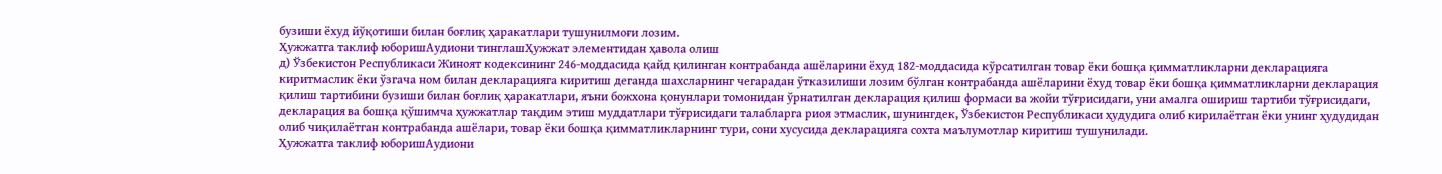бузиши ёхуд йўқотиши билан боғлиқ ҳаракатлари тушунилмоғи лозим.
Ҳужжатга таклиф юборишАудиони тинглашҲужжат элементидан ҳавола олиш
д) Ўзбекистон Республикаси Жиноят кодексининг 246-моддасида қайд қилинган контрабанда ашёларини ёхуд 182-моддасида кўрсатилган товар ёки бошқа қимматликларни декларацияга киритмаслик ёки ўзгача ном билан декларацияга киритиш деганда шахсларнинг чегарадан ўтказилиши лозим бўлган контрабанда ашёларини ёхуд товар ёки бошқа қимматликларни декларация қилиш тартибини бузиши билан боғлиқ ҳаракатлари, яъни божхона қонунлари томонидан ўрнатилган декларация қилиш формаси ва жойи тўғрисидаги, уни амалга ошириш тартиби тўғрисидаги, декларация ва бошқа қўшимча ҳужжатлар тақдим этиш муддатлари тўғрисидаги талабларга риоя этмаслик, шунингдек, Ўзбекистон Республикаси ҳудудига олиб кирилаётган ёки унинг ҳудудидан олиб чиқилаётган контрабанда ашёлари, товар ёки бошқа қимматликларнинг тури, сони хусусида декларацияга сохта маълумотлар киритиш тушунилади.
Ҳужжатга таклиф юборишАудиони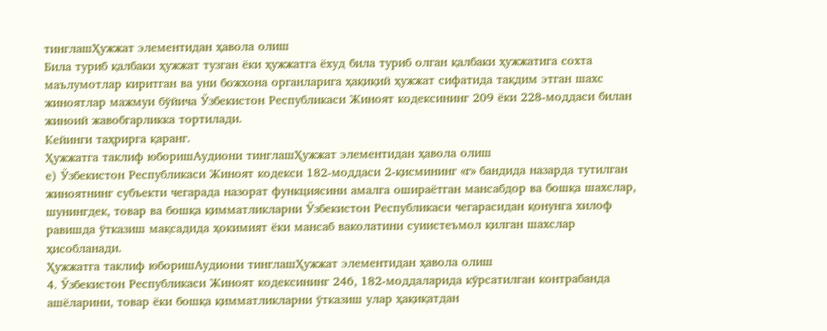тинглашҲужжат элементидан ҳавола олиш
Била туриб қалбаки ҳужжат тузган ёки ҳужжатга ёхуд била туриб олган қалбаки ҳужжатига сохта маълумотлар киритган ва уни божхона органларига ҳақиқий ҳужжат сифатида тақдим этган шахс жиноятлар мажмуи бўйича Ўзбекистон Республикаси Жиноят кодексининг 209 ёки 228-моддаси билан жиноий жавобгарликка тортилади.
Кейинги таҳрирга қаранг.
Ҳужжатга таклиф юборишАудиони тинглашҲужжат элементидан ҳавола олиш
е) Ўзбекистон Республикаси Жиноят кодекси 182-моддаси 2-қисмининг «г» бандида назарда тутилган жиноятнинг субъекти чегарада назорат функциясини амалга ошираётган мансабдор ва бошқа шахслар, шунингдек, товар ва бошқа қимматликларни Ўзбекистон Республикаси чегарасидан қонунга хилоф равишда ўтказиш мақсадида ҳокимият ёки мансаб ваколатини суиистеъмол қилган шахслар ҳисобланади.
Ҳужжатга таклиф юборишАудиони тинглашҲужжат элементидан ҳавола олиш
4. Ўзбекистон Республикаси Жиноят кодексининг 246, 182-моддаларида кўрсатилган контрабанда ашёларини, товар ёки бошқа қимматликларни ўтказиш улар ҳақиқатдан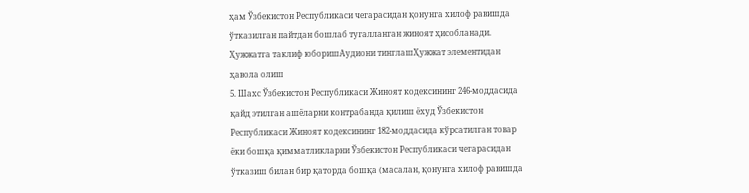ҳам Ўзбекистон Республикаси чегарасидан қонунга хилоф равишда ўтказилган пайтдан бошлаб тугалланган жиноят ҳисобланади.
Ҳужжатга таклиф юборишАудиони тинглашҲужжат элементидан ҳавола олиш
5. Шахс Ўзбекистон Республикаси Жиноят кодексининг 246-моддасида қайд этилган ашёларни контрабанда қилиш ёхуд Ўзбекистон Республикаси Жиноят кодексининг 182-моддасида кўрсатилган товар ёки бошқа қимматликларни Ўзбекистон Республикаси чегарасидан ўтказиш билан бир қаторда бошқа (масалан, қонунга хилоф равишда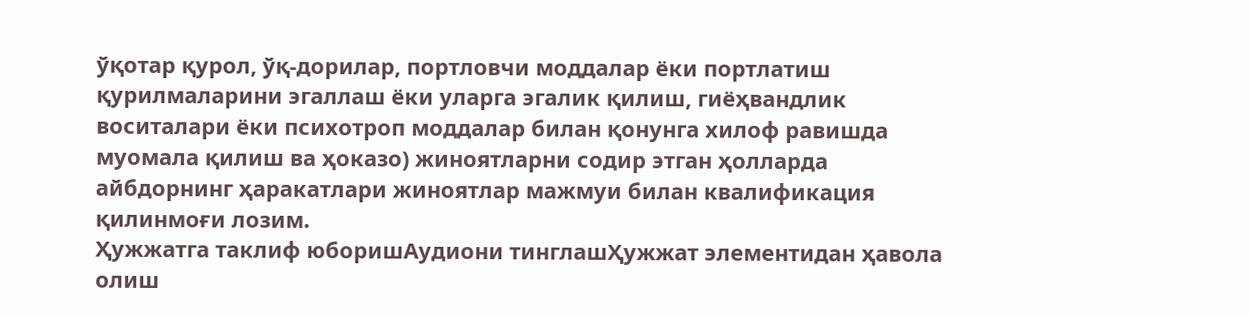ўқотар қурол, ўқ-дорилар, портловчи моддалар ёки портлатиш қурилмаларини эгаллаш ёки уларга эгалик қилиш, гиёҳвандлик воситалари ёки психотроп моддалар билан қонунга хилоф равишда муомала қилиш ва ҳоказо) жиноятларни содир этган ҳолларда айбдорнинг ҳаракатлари жиноятлар мажмуи билан квалификация қилинмоғи лозим.
Ҳужжатга таклиф юборишАудиони тинглашҲужжат элементидан ҳавола олиш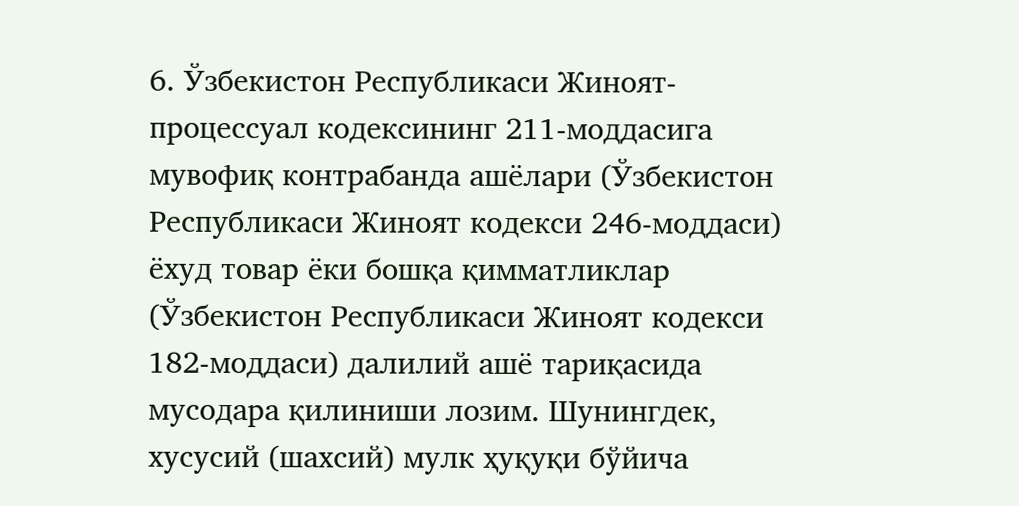6. Ўзбекистон Республикаси Жиноят-процессуал кодексининг 211-моддасига мувофиқ контрабанда ашёлари (Ўзбекистон Республикаси Жиноят кодекси 246-моддаси) ёхуд товар ёки бошқа қимматликлар (Ўзбекистон Республикаси Жиноят кодекси 182-моддаси) далилий ашё тариқасида мусодара қилиниши лозим. Шунингдек, хусусий (шахсий) мулк ҳуқуқи бўйича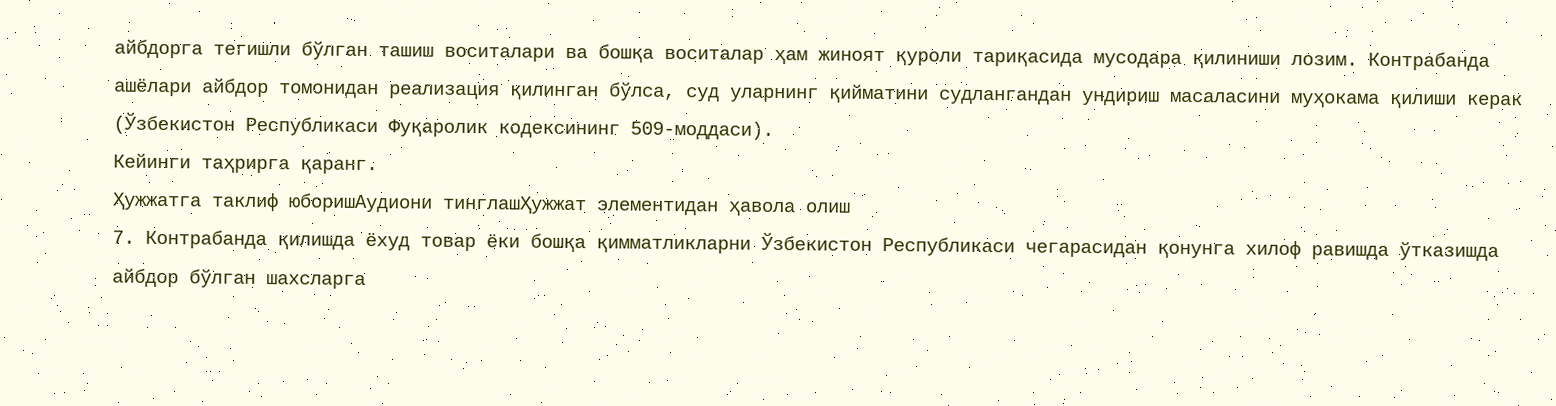айбдорга тегишли бўлган ташиш воситалари ва бошқа воситалар ҳам жиноят қуроли тариқасида мусодара қилиниши лозим. Контрабанда ашёлари айбдор томонидан реализация қилинган бўлса, суд уларнинг қийматини судлангандан ундириш масаласини муҳокама қилиши керак (Ўзбекистон Республикаси Фуқаролик кодексининг 509-моддаси).
Кейинги таҳрирга қаранг.
Ҳужжатга таклиф юборишАудиони тинглашҲужжат элементидан ҳавола олиш
7. Контрабанда қилишда ёхуд товар ёки бошқа қимматликларни Ўзбекистон Республикаси чегарасидан қонунга хилоф равишда ўтказишда айбдор бўлган шахсларга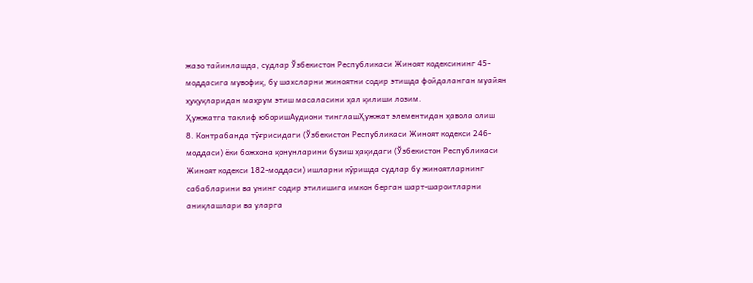жазо тайинлашда, судлар Ўзбекистон Республикаси Жиноят кодексининг 45-моддасига мувофиқ, бу шахсларни жиноятни содир этишда фойдаланган муайян ҳуқуқларидан маҳрум этиш масаласини ҳал қилиши лозим.
Ҳужжатга таклиф юборишАудиони тинглашҲужжат элементидан ҳавола олиш
8. Контрабанда тўғрисидаги (Ўзбекистон Республикаси Жиноят кодекси 246-моддаси) ёки божхона қонунларини бузиш ҳақидаги (Ўзбекистон Республикаси Жиноят кодекси 182-моддаси) ишларни кўришда судлар бу жиноятларнинг сабабларини ва унинг содир этилишига имкон берган шарт-шароитларни аниқлашлари ва уларга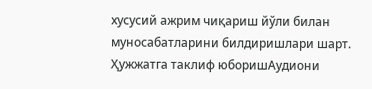хусусий ажрим чиқариш йўли билан муносабатларини билдиришлари шарт.
Ҳужжатга таклиф юборишАудиони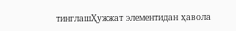тинглашҲужжат элементидан ҳавола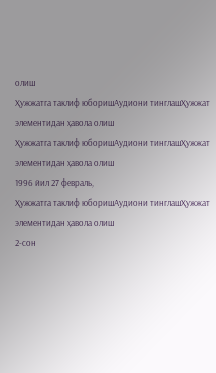олиш
Ҳужжатга таклиф юборишАудиони тинглашҲужжат элементидан ҳавола олиш
Ҳужжатга таклиф юборишАудиони тинглашҲужжат элементидан ҳавола олиш
1996 йил 27 февраль,
Ҳужжатга таклиф юборишАудиони тинглашҲужжат элементидан ҳавола олиш
2-сон